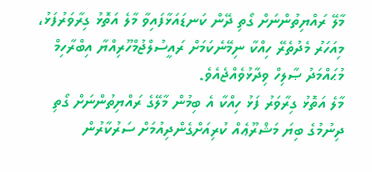މާލޭ ރައްޔިތުންނަށް ގޯތި ދޭން ކަނޑައަޅާފައިވާ މާލެ އަތޮޅު ގިރާވަރުފަޅު، މިއަހަރު މެދުތެރޭ ހިއްކާ ނިމޭނެކަމަށް ރައީސުލްޖުމްހޫރިއްޔާ އިބްރާހިމް މުޙައްމަދު ޞާލިހް ވިދާޅުވެއްޖެއެވެ.
މާލެ އަތޮޅު ގިރާވަރު ފަޅު ހިއްކާ އެ ބިމުން މާލޭގެ ރައްޔިތުންނަށް ގޯތި ދިނުމުގެ ބިޔަ މަޝްރޫޢެއް ކުރިއަށްގެންދިއުމަށް ސަރުކާރުން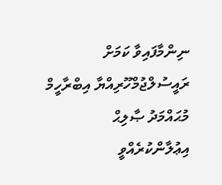ނިންމާފައިވާ ކަމަށް ރައީސުލްޖުމްހޫރިއްޔާ އިބްރާހީމް މުޙައްމަދު ޞާލިޙް އިޢުލާންކުރެއްވީ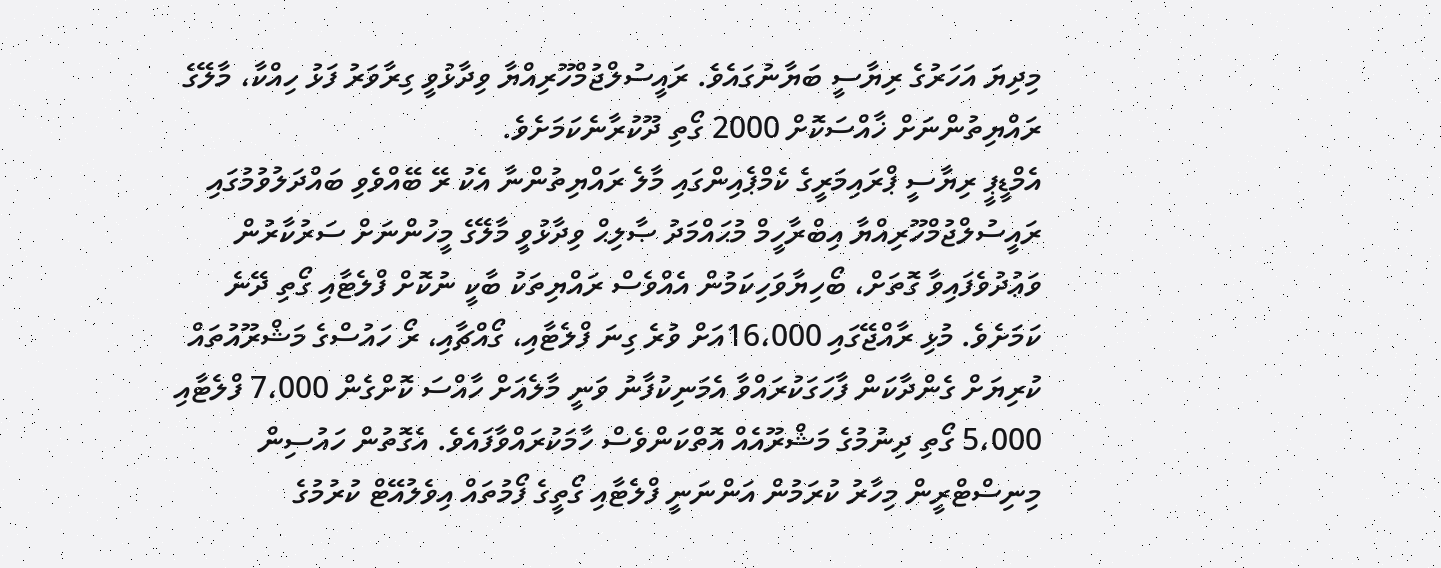މިދިޔަ އަހަރުގެ ރިޔާސީ ބަޔާނުގައެވެ. ރައީސުލްޖުމްހޫރިއްޔާ ވިދާޅުވީ ގިރާވަރު ފަޅު ހިއްކާ، މާލޭގެ ރައްޔިތުންނަށް ޚާއްސަކޮށް 2000 ގޯތި ދޫކުރާނެކަމަށެވެ.
އެމްޑީޕީ ރިޔާސީ ޕްރައިމަރީގެ ކެމްޕެއިންގައި މާލެ ރައްޔިތުންނާ އެކު ރޭ ބޭއްވެވި ބައްދަލުވުމުގައި ރައީސުލްޖުމްހޫރިއްޔާ އިބްރާހީމް މުޙައްމަދު ޞާލިޙް ވިދާޅުވީ މާލޭގެ މީހުންނަށް ސަރުކާރުން ވަޢުދުވެފައިވާ ގޮތަށް، ބޯހިޔާވަހިކަމުން އެއްވެސް ރައްޔިތަކު ބާކީ ނުކޮށް ފްލެޓާއި ގޯތި ދޭނެ ކަމަށެވެ. މުޅި ރާއްޖޭގައި 16،000އަށް ވުރެ ގިނަ ފްލެޓާއި، ގޯއްޗާއި، ރޯ ހައުސްގެ މަޝްރޫއުތައް ކުރިޔަށް ގެންދާކަން ފާހަގަކުރައްވާ އެމަނިކުފާނު ވަނީ މާލެއަށް ހާއްސަ ކޮށްގެން 7،000 ފްލެޓާއި 5،000 ގޯތި ދިނުމުގެ މަޝްރޫއެއް އޮތްކަންވެސް ހާމަކުރައްވާފައެވެ. އެގޮތުން ހައުސިން މިނިސްޓްރީން މިހާރު ކުރަމުން އަންނަނީ ފްލެޓާއި ގޯތީގެ ފޯމުތައް އިވެލުއޭޓް ކުރުމުގެ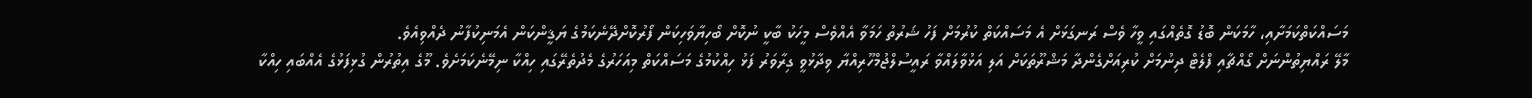މަސައްކަތްކަމަށާއި، ހާމަކަން ބޮޑު ގޮތެއްގައި ވީހާ ވެސް ރަނގަޅަށް އެ މަސައްކަތް ކުރުމަށް ފަހު ޝަރުތު ހަމަވާ އެއްވެސް މީހަކު ބާކީ ނުކޮށް ބޯހިޔާވަހިކަން ފޯރުކޮށްދޭނެކަމުގެ ޔަޤީންކަން އެމަނިކުފާނު ދެއްވިއެވެ.
މާލޭ ރައްޔިތުންނަށް ގޯއްޗާއި ފްލެޓް ދިނުމަށް ކުރިއަށްގެންދާ މަޝްރޫތަކަށް އަލި އަޅުވާލައްވާ ރައީސުލްޖުމްހޫރިއްޔާ ވިދާޅުވީ ގިރާވަރު ފަޅު ހިއްކުމުގެ މަސައްކަތް މިއަހަރުގެ މެދުތެރޭގައި ހިއްކާ ނިމޭނެކަމަށެވެ. މޫގެ އިތުރުން ގުޅިފަޅުގެ އެއްބައި ހިއްކާ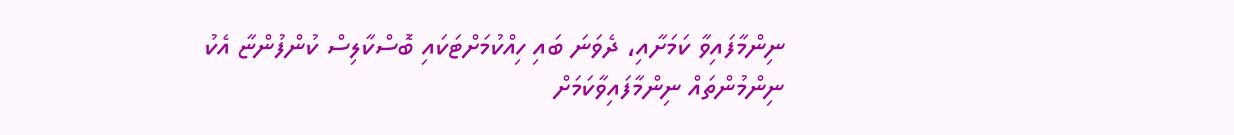ނިންމާފައިވާ ކަމަށާއި، ދެވަނަ ބައި ހިއްކުމަށްޓަކައި ބޮސްކާލިސް ކުންފުންޏާ އެކު ނިންމުންތައް ނިންމާފައިވާކަމަށް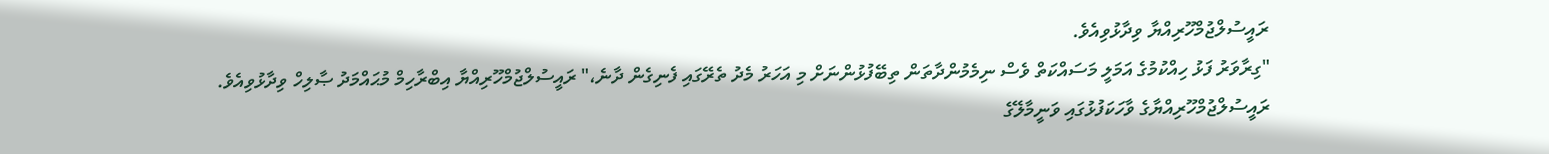ރައީސުލްޖުމްހޫރިއްޔާ ވިދާޅުވިއެވެ.
"ގިރާވަރު ފަޅު ހިއްކުމުގެ އަމަލީ މަސައްކަތް ވެސް ނިމެމުންދާތަން ތިބޭފުޅުންނަށް މި އަހަރު މެދު ތެރޭގައި ފެނިގެން ދާނެ،" ރައީސުލްޖުމްހޫރިއްޔާ އިބްރާހިމް މުޙައްމަދު ޞާލިހް ވިދާޅުވިއެވެ.
ރައީސުލްޖުމްހޫރިއްޔާގެ ވާހަކަފުޅުގައި ވަނީމާލޭގެ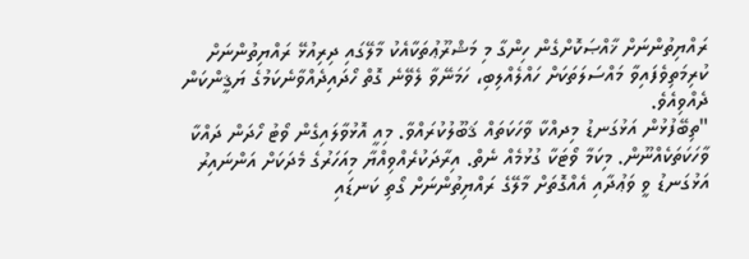ރައްޔިތުންނަށް ޚާއްޞަކޮށްގެން ހިންގާ މި މަޝްރޫޢުތަކާއެކު މާލޭގައި ދިރިއުޅޭ ރައްޔިތުންނަށް ކުރިމަތިވެފައިވާ މައްސަލަތަކަށް ހައްލެއްލިބި، ހަމަނޭވާ ލެވޭނެ ގޮތް ހޯދައިދެއްވާނެކަމުގެ ޔަޤީންކަން ދެއްވިއެވެ.
"ތިބޭފުޅުން އަޅުގަނޑު މިދއްކާ ވާހަކަތައް ޤަބޫލުކުރައްވާ. މިއީ އޮޅުވާލައިގެން ވޯޓު ހޯދަން ދައްކާ ވާހަކަތަކެއްނޫން. މިކަމާ ވޯޓަކާ ގުޅުމެއް ނެތް. އިރާދަކުރެއްވިއްޔާ މިއަހަރުގެ މެދަކަށް އަންނައިރު އަޅުގަނޑު ވީ ވަޢުދާއި އެއްގޮތަށް މާލޭގެ ރައްޔިތުންނަށް ގޯތި ކަނޑައި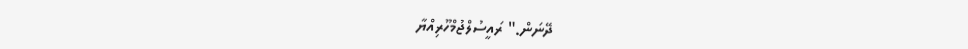ދޭނަން." ރައީސުލްޖުމްހޫރިއްޔާ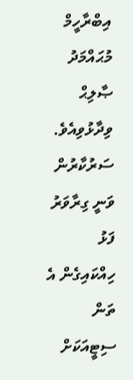އިބްރާހީމް މުޙައްމަދު ޞާލިޙް ވިދާޅުވިއެވެ.
ސަރުކާރުން ވަނީ ގިރާވަރު ފަޅު ހިއްކައިގެން އެ ތަން ސިޓީއަކަށް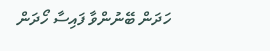ހަދަން ބޭނުންވާ ފައިސާ ހޯދަން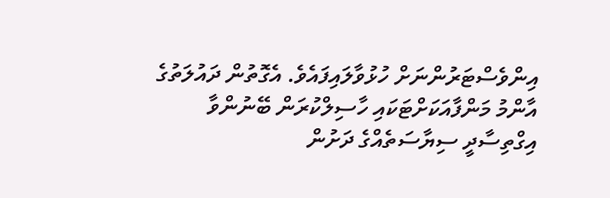އިންވެސްޓަރުންނަށް ހުޅުވާލައިފައެވެ. އެގޮތުން ދައުލަތުގެ އާންމު މަންފާއަކަށްޓަކައި ހާސިލްކުރަން ބޭނުންވާ އިގްތިސާދީ ސިޔާސަތެއްގެ ދަށުން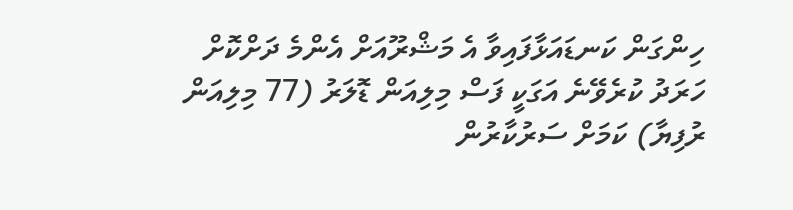ހިންގަން ކަނޑައަޅާފައިވާ އެ މަޝްރޫއަށް އެންމެ ދަށްކޮށް ހަރަދު ކުރެވޭނެ އަގަކީ ފަސް މިލިއަން ޑޮލަރު (77 މިލިއަން ރުފިޔާ) ކަމަށް ސަރުކާރުން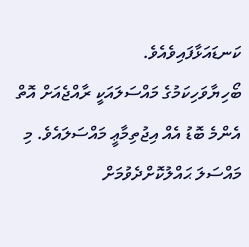ކަނޑައަޅާފައިވެއެވެ.
ބޯހިޔާވަހިކަމުގެ މައްސަލައަކީ ރާއްޖެއަށް އޮތް އެންމެ ބޮޑު އެއް އިޖުތިމާޢީ މައްސަލައެވެ. މި މައްސަލަ ޙައްލުކޮށްދެވުމަށް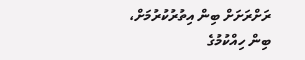ރަށްރަށަށް ބިން އިތުރުކުރުމަށް، ބިން ހިއްކުމުގެ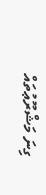ގިނަ މަޝްރޫޢުތައް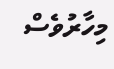މިހާރުވެސް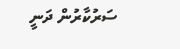ސަރުކާރުން ދަނީ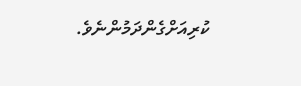ކުރިއަށްގެންދަމުންނެވެ.